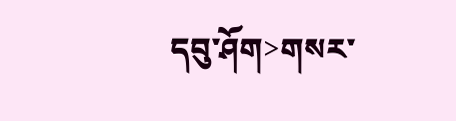དབུ་ཤོག>གསར་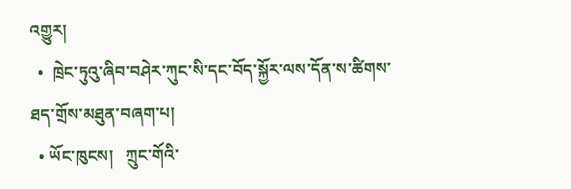འགྱུར།
  •  ཁྲེང་ཏུའུ་ཞིབ་བཤེར་ཀུང་སི་དང་བོད་སྐྱོར་ལས་དོན་ས་ཚིགས་ཐད་གྲོས་མཐུན་བཞག་པ།
  • ཡོང་ཁུངས།   ཀྲུང་གོའི་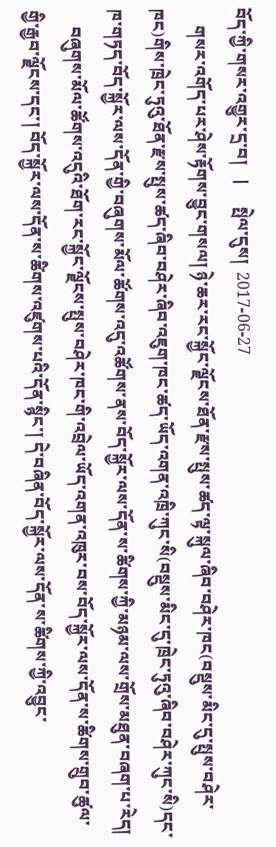བོད་ཀྱི་གསར་འགྱུར་དྲ་བ།   |     སྤེལ་དུས།  2017-06-27
    གསར་འགོད་པར་ཤེས་རྟོགས་བྱུང་གསལ། ཉེ་ཆར་རང་སྐྱོང་ལྗོངས་ཐོན་རྫས་སྤུས་ཚད་ལྟ་སྐུལ་ཞིབ་བཤེར་ཁང(བསྡུས་མིང་དུ་སྤུས་བཤེར་ཁང)གིས་ཁྲེང་ཏུའུ་ཐོན་རྫས་སྤུས་ཚད་ཞིབ་བཤེར་ཞིབ་འཇུག་ཁང་ཚད་ཡོད་འགན་འཁྲི་ཀུང་སི(བསྡུས་མིང་དུ་ཁྲེང་ཏུའུ་ཞིབ་བཤེར་ཀུང་སི)དང་ཁ་གཏད་བོད་སྐྱོར་ལས་དོན་གྱི་བཞུགས་མོལ་ཚོགས་འདུ་འཚོགས་ནས་བོད་སྐྱོར་ལས་དོན་ས་ཚིགས་ཀྱི་མཉམ་ལས་གྲོས་མཐུན་བཞག་པ་རེད།
    བཞུགས་མོལ་ཚོགས་འདུའི་ཐོག་རང་སྐྱོང་ལྗོངས་སྤུས་བཤེར་ཁང་གི་འབྲེལ་ཡོད་འགན་འཁུར་བས་བོད་སྐྱོར་ལས་དོན་ས་ཚིགས་གྲུབ་ཚུལ་གྱི་རྒྱབ་ལྗོངས་དང་། བོད་སྐྱོར་ལས་དོན་ས་ཚིགས་འཛུགས་པའི་དོན་སྙིང་། དེ་བཞིན་བོད་སྐྱོར་ལས་དོན་ས་ཚིགས་ཀྱི་འབྱུང་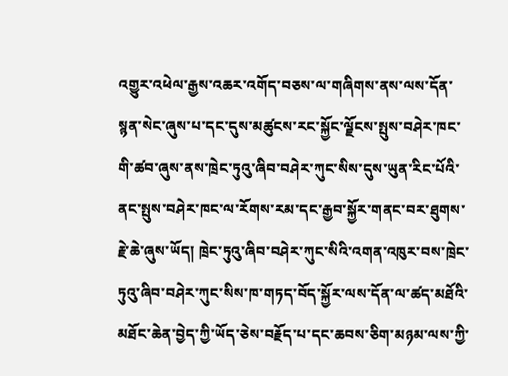འགྱུར་འཕེལ་རྒྱས་འཆར་འགོད་བཅས་ལ་གཞིགས་ནས་ལས་དོན་སྙན་སེང་ཞུས་པ་དང་དུས་མཚུངས་རང་སྐྱོང་ལྗོངས་སྤུས་བཤེར་ཁང་གི་ཚབ་ཞུས་ནས་ཁྲེང་ཏུའུ་ཞིབ་བཤེར་ཀུང་སིས་དུས་ཡུན་རིང་པོའི་ནང་སྤུས་བཤེར་ཁང་ལ་རོགས་རམ་དང་རྒྱབ་སྐྱོར་གནང་བར་ཐུགས་རྗེ་ཆེ་ཞུས་ཡོད། ཁྲེང་ཏུའུ་ཞིབ་བཤེར་ཀུང་སིའི་འགན་འཁུར་བས་ཁྲེང་ཏུའུ་ཞིབ་བཤེར་ཀུང་སིས་ཁ་གཏད་བོད་སྐྱོར་ལས་དོན་ལ་ཚད་མཐོའི་མཐོང་ཆེན་བྱེད་ཀྱི་ཡོད་ཅེས་བརྗོད་པ་དང་ཆབས་ཅིག་མཉམ་ལས་ཀྱི་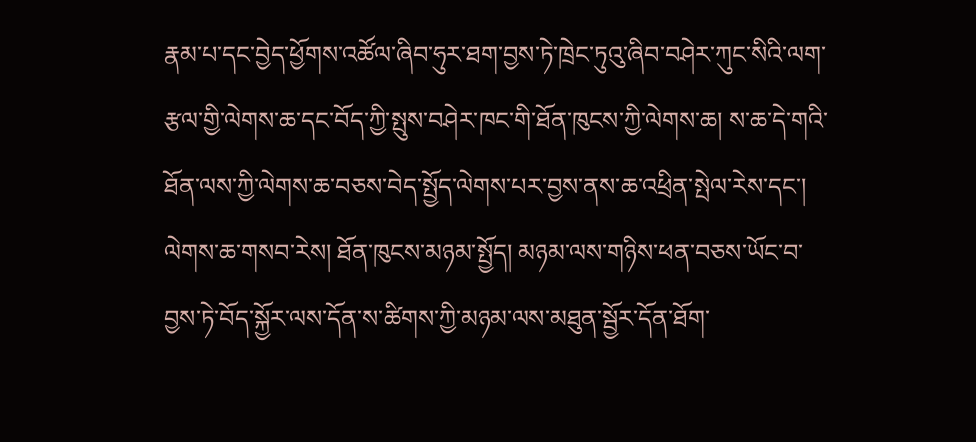རྣམ་པ་དང་བྱེད་ཕྱོགས་འཚོལ་ཞིབ་ཧུར་ཐག་བྱས་ཏེ་ཁྲེང་ཏུའུ་ཞིབ་བཤེར་ཀུང་སིའི་ལག་རྩལ་གྱི་ལེགས་ཆ་དང་བོད་ཀྱི་སྤུས་བཤེར་ཁང་གི་ཐོན་ཁུངས་ཀྱི་ལེགས་ཆ། ས་ཆ་དེ་གའི་ཐོན་ལས་ཀྱི་ལེགས་ཆ་བཅས་བེད་སྤྱོད་ལེགས་པར་བྱས་ནས་ཆ་འཕྲིན་སྤེལ་རེས་དང་། ལེགས་ཆ་གསབ་རེས། ཐོན་ཁུངས་མཉམ་སྤྱོད། མཉམ་ལས་གཉིས་ཕན་བཅས་ཡོང་བ་བྱས་ཏེ་བོད་སྐྱོར་ལས་དོན་ས་ཚིགས་ཀྱི་མཉམ་ལས་མཐུན་སྦྱོར་དོན་ཐོག་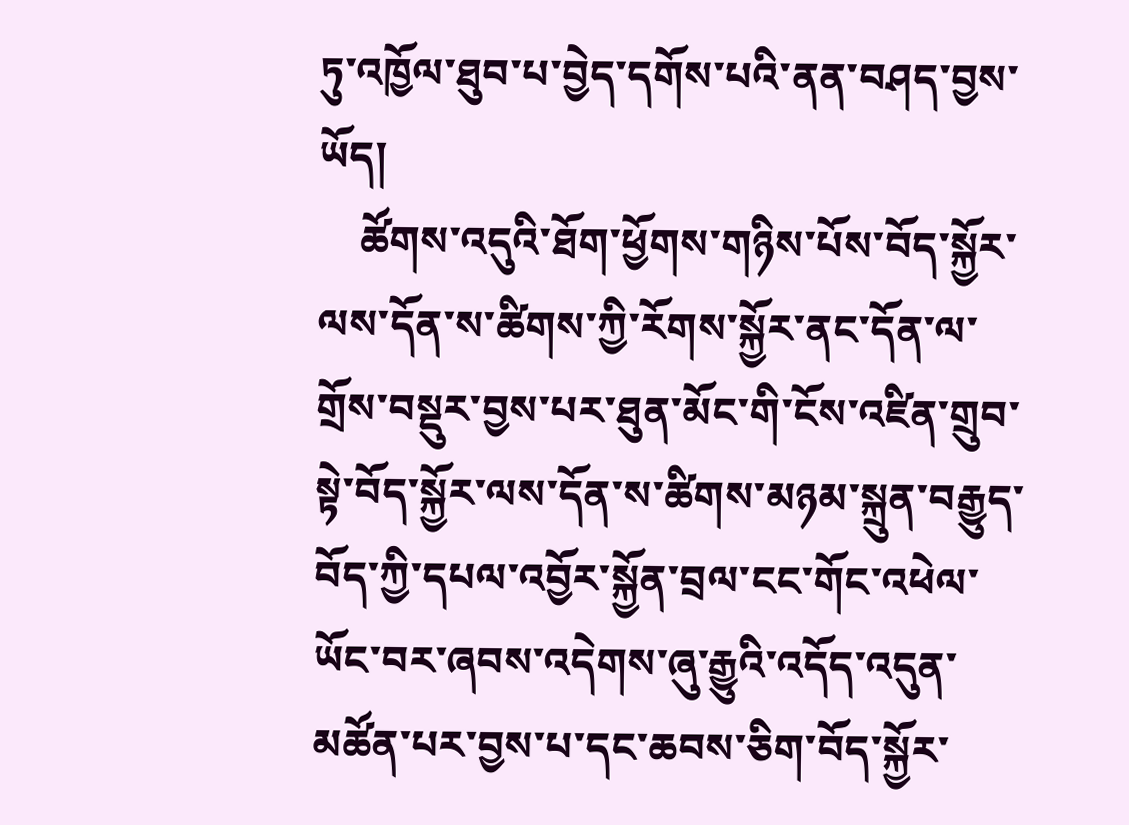ཏུ་འཁྱོལ་ཐུབ་པ་བྱེད་དགོས་པའི་ནན་བཤད་བྱས་ཡོད།
    ཚོགས་འདུའི་ཐོག་ཕྱོགས་གཉིས་པོས་བོད་སྐྱོར་ལས་དོན་ས་ཚིགས་ཀྱི་རོགས་སྐྱོར་ནང་དོན་ལ་གྲོས་བསྡུར་བྱས་པར་ཐུན་མོང་གི་ངོས་འཛིན་གྲུབ་སྟེ་བོད་སྐྱོར་ལས་དོན་ས་ཚིགས་མཉམ་སྐྲུན་བརྒྱུད་བོད་ཀྱི་དཔལ་འབྱོར་སྐྱོན་བྲལ་ངང་གོང་འཕེལ་ཡོང་བར་ཞབས་འདེགས་ཞུ་རྒྱུའི་འདོད་འདུན་མཚོན་པར་བྱས་པ་དང་ཆབས་ཅིག་བོད་སྐྱོར་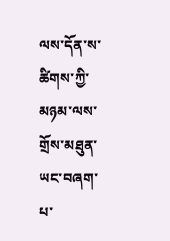ལས་དོན་ས་ཚིགས་ཀྱི་མཉམ་ལས་གྲོས་མཐུན་ཡང་བཞག་པ་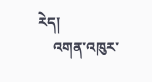རེད།
    འགན་འཁུར་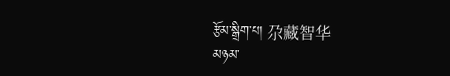རྩོམ་སྒྲིག་པ། 尕藏智华
མཉམ་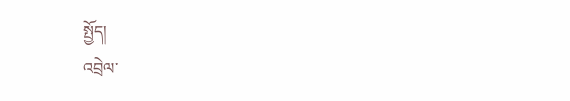སྤྱོད།
འབྲེལ་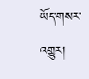ཡོད་གསར་འགྱུར།